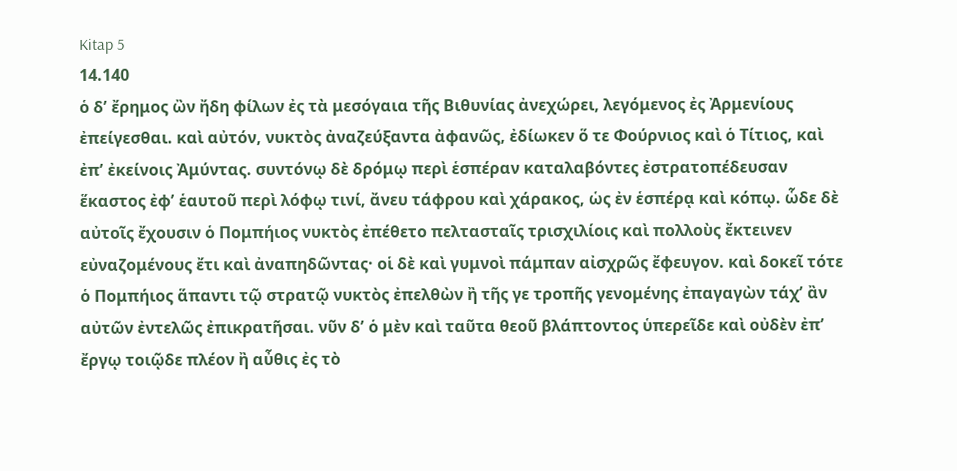Kitap 5
14.140
ὁ δʼ ἔρημος ὢν ἤδη φίλων ἐς τὰ μεσόγαια τῆς Βιθυνίας ἀνεχώρει, λεγόμενος ἐς Ἀρμενίους ἐπείγεσθαι. καὶ αὐτόν, νυκτὸς ἀναζεύξαντα ἀφανῶς, ἐδίωκεν ὅ τε Φούρνιος καὶ ὁ Τίτιος, καὶ ἐπʼ ἐκείνοις Ἀμύντας. συντόνῳ δὲ δρόμῳ περὶ ἑσπέραν καταλαβόντες ἐστρατοπέδευσαν ἕκαστος ἐφʼ ἑαυτοῦ περὶ λόφῳ τινί, ἄνευ τάφρου καὶ χάρακος, ὡς ἐν ἑσπέρᾳ καὶ κόπῳ. ὧδε δὲ αὐτοῖς ἔχουσιν ὁ Πομπήιος νυκτὸς ἐπέθετο πελτασταῖς τρισχιλίοις καὶ πολλοὺς ἔκτεινεν εὐναζομένους ἔτι καὶ ἀναπηδῶντας· οἱ δὲ καὶ γυμνοὶ πάμπαν αἰσχρῶς ἔφευγον. καὶ δοκεῖ τότε ὁ Πομπήιος ἅπαντι τῷ στρατῷ νυκτὸς ἐπελθὼν ἢ τῆς γε τροπῆς γενομένης ἐπαγαγὼν τάχʼ ἂν αὐτῶν ἐντελῶς ἐπικρατῆσαι. νῦν δʼ ὁ μὲν καὶ ταῦτα θεοῦ βλάπτοντος ὑπερεῖδε καὶ οὐδὲν ἐπʼ ἔργῳ τοιῷδε πλέον ἢ αὖθις ἐς τὸ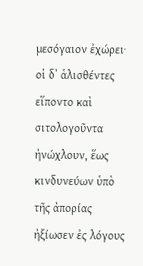μεσόγαιον ἐχώρει· οἱ δʼ ἁλισθέντες εἵποντο καὶ σιτολογοῦντα ἠνώχλουν, ἕως κινδυνεύων ὑπὸ τῆς ἀπορίας ἠξίωσεν ἐς λόγους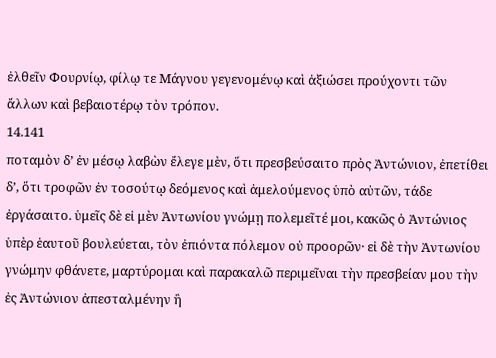ἐλθεῖν Φουρνίῳ, φίλῳ τε Μάγνου γεγενομένῳ καὶ ἀξιώσει προύχοντι τῶν ἄλλων καὶ βεβαιοτέρῳ τὸν τρόπον.
14.141
ποταμὸν δʼ ἐν μέσῳ λαβὼν ἔλεγε μὲν, ὅτι πρεσβεύσαιτο πρὸς Ἀντώνιον, ἐπετίθει δʼ, ὅτι τροφῶν ἐν τοσούτῳ δεόμενος καὶ ἀμελούμενος ὑπὸ αὐτῶν, τάδε ἐργάσαιτο. ὑμεῖς δὲ εἰ μὲν Ἀντωνίου γνώμῃ πολεμεῖτέ μοι, κακῶς ὁ Ἀντώνιος ὑπὲρ ἑαυτοῦ βουλεύεται, τὸν ἐπιόντα πόλεμον οὐ προορῶν· εἰ δὲ τὴν Ἀντωνίου γνώμην φθάνετε, μαρτύρομαι καὶ παρακαλῶ περιμεῖναι τὴν πρεσβείαν μου τὴν ἐς Ἀντώνιον ἀπεσταλμένην ἢ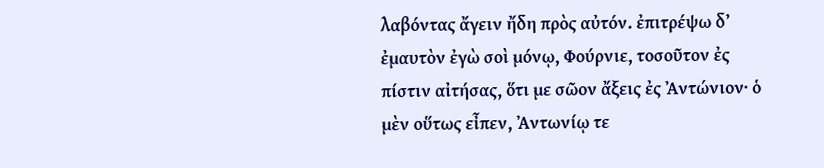λαβόντας ἄγειν ἤδη πρὸς αὐτόν. ἐπιτρέψω δʼ ἐμαυτὸν ἐγὼ σοὶ μόνῳ, Φούρνιε, τοσοῦτον ἐς πίστιν αἰτήσας, ὅτι με σῶον ἄξεις ἐς Ἀντώνιον· ὁ μὲν οὕτως εἶπεν, Ἀντωνίῳ τε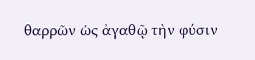θαρρῶν ὡς ἀγαθῷ τὴν φύσιν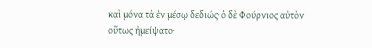καὶ μόνα τὰ ἐν μέσῳ δεδιώς· ὁ δὲ Φούρνιος αὐτὸν οὕτως ἠμείψατο·